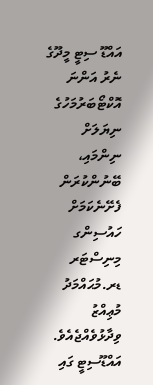އައްޑޫ ސިޓީ މީދޫގެ ނެރު އަންނަ އޮކްޓޯބަރުމަހުގެ ނިޔަލަށް ނިންމައި، ބޭނުންކުރަން ފެށޭނެކަމަށް ހައުސިންގ މިނިސްޓަރ ޑރ.މުޙައްމަދު މުޢިއްޒު ވިދާޅުވެއްޖެއެވެ.
އައްޑޫސިޓީ ގައި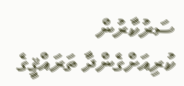ސަރުކާރުން ކުރިއަށްގެންދާ ތަރައްޤީގެ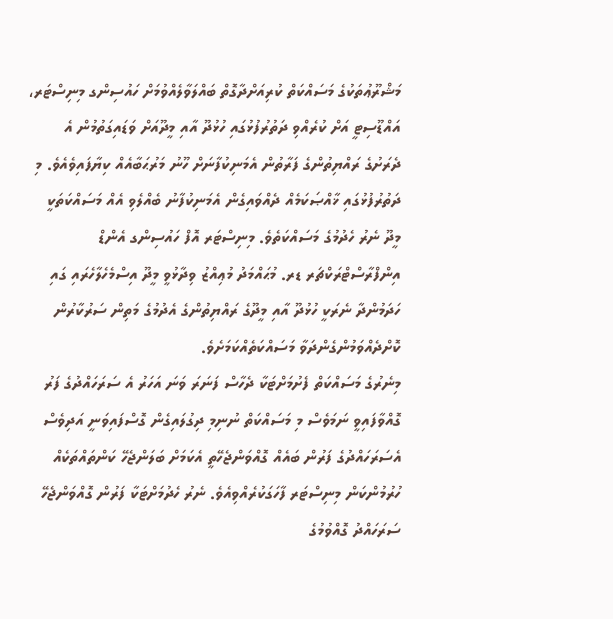މަޝްރޫޢުތަކުގެ މަސައްކަތް ކުރިއަށްދާގޮތް ބައްލަވާލެއްވުމަށް ހައުސިންގ މިނިސްޓަރ، އައްޑޫސިޓީ އަށް ކުރެއްވި ދަތުރުފުޅުގައި ހުޅުދޫ އާއި މީދޫއަށް ވަޑައިގަތުމުން އެ ދެރަށުގެ ރައްޔިތުންގެ ފަރާތުން އެމަނިކުފާނަށް ހޫނު މަރުޙަބާއެއް ކިޔާފައިވެއެވެ. މި ދަތުރުފުޅުގައި ޚާއްޞަކަމެއް ދެއްވައިގެން އެމަނިކުފާނު ބެއްލެވި އެއް މަސައްކަތަކީ މީދޫ ނެރު ހެދުމުގެ މަސައްކަތެވެ. މިނިސްޓަރ އޮފް ހައުސިންގ އެންޑް އިންފްރާސްޓްރަކްޗަރ ޑރ. މުޙައްމަދު މުޢިއްޒު ވިދާޅުވީ މީދޫ އިސްމެހެލާހެރައި ގައި ހަދަމުންދާ ނެރަކީ ހުޅުދޫ އާއި މީދޫގެ ރައްޔިތުންގެ އެދުމުގެ މަތިން ސަރުކާރުން ކޮށްދެއްވަމުންގެންދަވާ މަސައްކަތެއްކަމަށެވެ.
މިނެރުގެ މަސައްކަތް ފެށުމަށްޓަކާ ދެހާސް ފަނަރަ ވަނަ އަހަރު އެ ސަރަހައްދުގެ ފަރު ގޮއްވާފައިވީ ނަމަވެސް މި މަސައްކަތް ނުނިމި ދިގުލައިގެން ގޮސްފައިވަނީ އަދިވެސް އެސަރަހައްދުގެ ފަރުން ބައެއް ގޮއްވަންޖެހޭތީ އެކަމަށް ބަލަންޖެހޭ ކަންތައްތަކެއް ހުރުމުންކަން މިނިސްޓަރ ފާހަގަކުރެއްވިއެވެ. ނެރު ހެދުމަށްޓަކާ ފަރުން ގޮއްވަންޖެހޭ ސަރަހައްދު ގޮއްވުމުގެ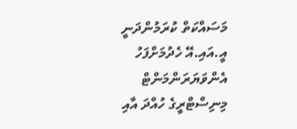މަސައްކަތް ކުރަމުންދަނީ އީ.އައި.އޭ ހެދުމަށްފަހު އެންވަޔަރަންމަންޓް މިނިސްޓްރީގެ ހުއްދަ އާއި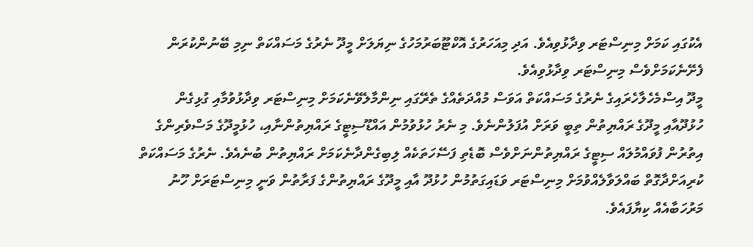އެކުގައި ކަމަށް މިނިސްޓަރ ވިދާޅުވިއެވެ. އަދި މިއަހަރުގެ އޮކްޓޫބަރުމަހުގެ ނިޔަލަށް މީދޫ ނެރުގެ މަސައްކަތް ނިމި ބޭނުންކުރަން ފެށޭނެކަމަށްވެސް މިނިސްޓަރ ވިދާޅުވިއެވެ.
މީދޫ އިސްމެހެލާހެރައިގެ ނެރުގެ މަސައްކަތް އަވަސް މުއްދަތެއްގެ ތެރޭގައި ނިންމާލެވޭނެކަމަށް މިނިސްޓަރ ވިދާޅުވުމާއި ގުޅިގެން ހުޅުދޫއާއި މީދޫގެ ރައްޔިތުން ތިބީ ވަރަށް އުފަލުންނެވެ. މި ނެރު ހުޅުވުމުން އައްޑޫސިޓީގެ ރައްޔިތުންނާއި، ހުޅުމީދޫގެ މަސްވެރިންގެ އިތުރުން ފުވައްމުލައް ސިޓީގެ ރައްޔިތުންނަށްވެސް ބޮޑެތި ފަސޭހަތަކެއް ލިބިގެންދާނެކަމަށް ރައްޔިތުން ބުނެއެވެ. ނެރުގެ މަސައްކަތް ކުރިއަށްދާގޮތް ބައްލަވާލެއްވުމަށް މިނިސްޓަރ ވަޑައިގަތުމުން ހުޅުދޫ އާއި މީދޫގެ ރައްޔިތުންގެ ފަރާތުން ވަނީ މިނިސްޓަރަށް ހޫނު މަރުހަބާއެއް ކިޔާފައެވެ.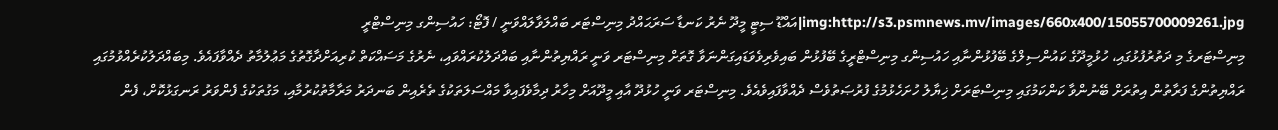img:http://s3.psmnews.mv/images/660x400/15055700009261.jpg|އައްޑޫ ސިޓީ މީދޫ ނެރު ކަނޑާ ސަރަޙައްދު މިނިސްޓަރ ބައްލަވާލައްވަނީ / ފޮޓޯ: ހައުސިންގ މިނިސްޓްރީ
މިނިސްޓަރގެ މި ދަތުރުފުޅުގައި، ހުޅުމީދޫގެ ކައުންސިލްގެ ބޭފުޅުންނާއި ހައުސިންގ މިނިސްޓްރީގެ ބޭފުޅުން ބައިވެރިވެވަޑައިގަންނަވާ ގޮތަށް މިނިސްޓަރ ވަނީ ރައްޔިތުންނާއި ބައްދަލުކުރައްވައި، ނެރުގެ މަސައްކަތް ކުރިއަށްދާގޮތުގެ މަޢުލުމާތު ދެއްވާފައެވެ. މިބައްދަލުކުރެއްވުމުގައި ރައްޔިތުންގެ ފަރާތުން އިތުރަށް ބޭނުންވާ ކަންކަމުގައި މިނިސްޓަރަށް ޚިޔާލު ހުށަހެޅުމުގެ ފުރުޞަތުވެސް ދެއްވާފައިވެއެވެ. މިނިސްޓަރ ވަނީ ހުޅުދޫ އާއި މީދޫއަށް މިހާރު ދިމާވެފައިވާ މައްސަލަތަކުގެ ތެރެއިން ބަނދަރު މަރާމާތުކުރުމާއި، މަގުތަކުގެ ފެންވަރު ރަނގަޅުކޮށް، ފެން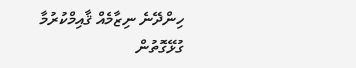ހިންދޭނެ ނިޒާމެއް ޤާއިމްކުރުމާ ގުޅޭގޮތުން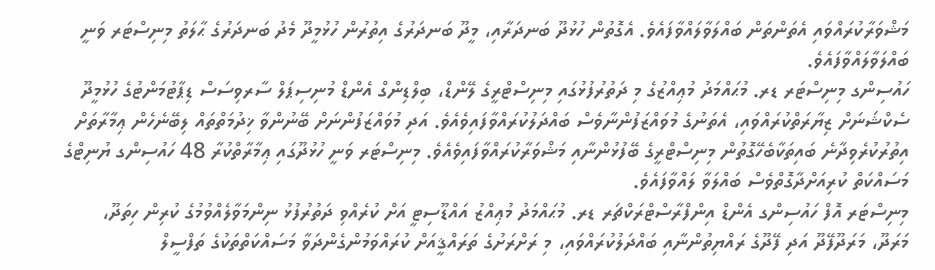މަޝްވަރާކުރައްވައި އެތަންތަން ބައްލަވާލައްވާފައެވެ. އެގޮތުން ހުޅުދޫ ބަނދަރާއި، މީދޫ ބަނދަރުގެ އިތުރުން ހުޅުމީދޫ މެދު ބަނދަރުގެ ޙާލަތު މިނިސްޓަރ ވަނީ ބައްލަވާލައްވާފައެވެ.
ހައުސިންގ މިނިސްޓަރ ޑރ. މުޙައްމަދު މުޢިއްޒުގެ މި ދަތުރުފުޅުގައި މިނިސްޓްރީގެ ލޭންޑް، ބިލްޑިންގް އެންޑް މުނިސިޕަލް ސާރވިސަސް ޑިޕާޓުމަންޓުގެ ހުޅުމީދޫ ސެކްޝަނަށް ޒިޔާރަތްކުރައްވައި، އެތަނުގެ މުވައްޒަފުންނާވެސް ބައްދަލުކުރައްވާފައިވެއެވެ. އަދި މުވައްޒަފުންނަށް ބޭނުންވާ ޚިދުމަތްތައް ލިބޭނެހެން ޢިމާރާތަށް އިތުރުކުރެވިދާނެ ބައިތަކާބެހޭގޮތުން މިނިސްޓްރީގެ ބޭފުޅުންނާއި މަޝްވަރާކުރައްވާފައިވެއެވެ. މިނިސްޓަރ ވަނީ ހުޅުދޫގައި ޢިމާރާތްކުރާ 48 ހައުސިންގ ޔުނިޓްގެ މަސައްކަތް ކުރިއަށްދާގޮތްވެސް ބައްލަވާ ލައްވާފައެވެ.
މިނިސްޓަރ އޮފް ހައުސިންގ އެންޑް އިންފްރާސްޓްރަކްޗަރ ޑރ. މުޙައްމަދު މުޢިއްޒު އައްޑޫސިޓީ އަށް ކުރެއްވި ދަތުރުފުޅު ނިންމަވާލެއްވުމުގެ ކުރިން ހިތަދޫ، މަރަދޫ، މަރަދޫފޭދޫ އަދި ފޭދޫގެ ރައްޔިތުންނާއި ބައްދަލުކުރައްވައި، މި ރަށްރަށުގެ ތަރައްޤީއަށް ކުރައްވަމުންގެންދަވާ މަސައްކަތްތަކުގެ ތަފްސީލް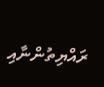ރައްޔިތުންނާއި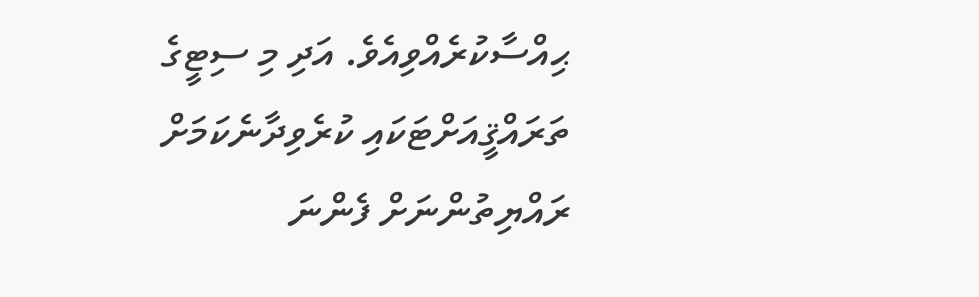ޙިއްސާކުރެއްވިއެވެ. އަދި މި ސިޓީގެ ތަރައްޤީއަށްޓަކައި ކުރެވިދާނެކަމަށް ރައްޔިތުންނަށް ފެންނަ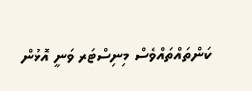ކަންތައްތައްވެސް މިނިސްޓަރ ވަނީ އޮޅުން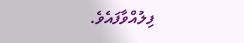ފިލުއްވާފައެވެ.